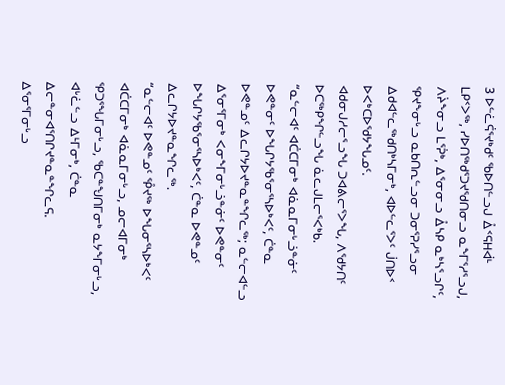3 ᐅᓪᓛᕌᕐᔪᒃᑯᑦ ᖃᐅᑎᓪᓗᒍ ᐂᑉᕋᕼᐋᒻ ᒪᑭᑉᐳᖅ, ᓯᐅᑎᖅᑯᕐᑐᔪᖁᑎᓂᓗ ᓇᖕᒥᕐᓱᕐᓗᒍ, ᐱᔩᖕᓂᓗ ᒪᕐᕉᒃ, ᐃᕐᓂᓂᓗ ᐂᓴᑭ ᓇᒃᓴᕐᓗᒋᑦ, ᕿᔪᖕᓂᒡᓗ ᓇᑲᑎᕆᓪᓗᓂ ᑐᓂᕐᕈᓯᕐᓗᓂ ᐃᑯᐊᓪᓚᖅᑯᑎᒃᓴᒥᓂᒃ, ᐊᐅᓪᓚᕐᐳᑦ ᒎᑎᐅᑉ ᐅᐸᒃᑕᐅᖁᔭᖓᓄᑦ.
ᐊᑯᓂᒍᓱᓕᕐᓗᖓ ᑐᐊᕕᓕᕐᐳᖓ, ᐱᖁᔭᑎᑦ ᐅᑕᖅᑭᖏᓪᓗᖓ ᓈᓚᒍᒪᓕᕐᐸᒃᑲ.
“ᓇᓪᓕᐊᑦ ᐊᑖᑕᒥᓂᒃ ᐊᓈᓇᒥᓂᒡᓘᓐᓃᑦ ᐅᕙᓐᓂᑦ ᐅᖓᒋᔭᖃᕐᓂᕐᓴᐅᒃᐸᑦ, ᑖᓐᓇ ᐅᕙᓐᓄᑦ ᐃᓚᒋᔭᐅᔪᓐᓇᓐᖏᓚᖅ; ᓇᓪᓕᐊᓪᓗ ᐃᕐᓂᕐᒥᓂᒃ ᐸᓂᖕᒥᓂᒡᓘᓐᓃᑦ ᐅᕙᓐᓂᑦ ᐅᖓᒋᔭᖃᕐᓂᕐᓴᐅᒃᐸᑦ, ᑖᓐᓇ ᐅᕙᓐᓄᑦ ᐃᓚᒋᔭᐅᔪᓐᓇᖏᓚᖅ.
“ᓇᓪᓕᐊᑦ ᐅᕙᓐᓄᑦ ᕾᔪᖅ ᐅᖓᓂᕐᓴᐅᒃᐸᑦ ᐊᑖᑕᒥᓂᒃ ᐊᓈᓇᒥᓂᒡᓗ, ᓄᓕᐊᒥᓂᒃ ᕿᑐᕐᖓᒥᓂᒡᓗ, ᖃᑕᓐᖑᑎᒥᓂᒃ ᓇᔭᖕᒥᓂᒡᓗ, ᐊᒡᓛᓪᓗ ᐃᒻᒥᓂᒃ, ᑖᓐᓇ ᐃᓕᓐᓂᐊᕐᑎᒋᔪᓐᓇᓐᖏᓚᕋ.
ᐃᕐᓂᕐᒥᓂᒡᓗ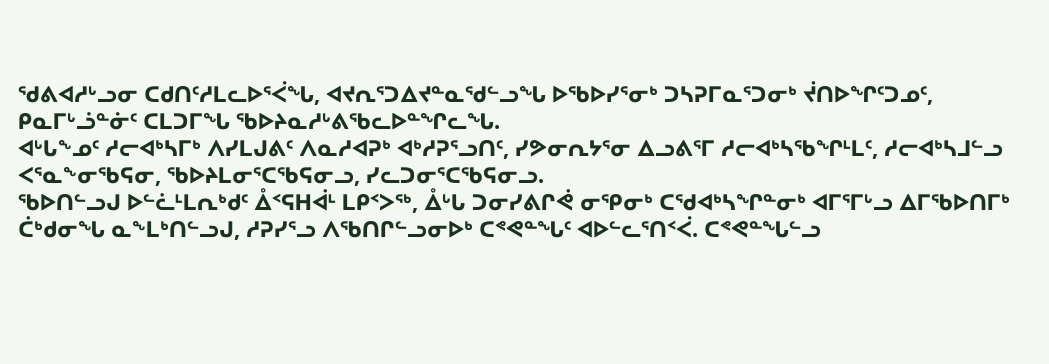ᖁᕕᐊᓱᒡᓗᓂ ᑕᑯᑎᑦᓱᒪᓚᐅᕐᐹᖓ, ᐊᔪᕆᕐᑐᐃᔪᓐᓇᖁᓪᓗᖓ ᐅᖃᐅᓯᕐᓂᒃ ᑐᓴᕈᒥᓇᕐᑐᓂᒃ ᔫᑎᐅᖏᑦᑐᓄᑦ, ᑭᓇᒥᒡᓘᓐᓃᑦ ᑕᒪᑐᒥᖓ ᖃᐅᔨᓇᓱᒡᕕᖃᓚᐅᓐᖏᓚᖓ.
ᐊᒡᒐᖕᓄᑦ ᓱᓕᐊᒃᓴᒥᒃ ᐱᓯᒪᒍᕕᑦ ᐱᓇᓱᐊᕈᒃ ᐊᒃᓱᕈᕐᓗᑎᑦ, ᓯᕗᓂᕆᔭᕐᓂ ᐃᓗᕕᕐᒥ ᓱᓕᐊᒃᓴᖃᖏᒻᒪᑦ, ᓱᓕᐊᒃᓴᒧᓪᓗ ᐸᕐᓇᖕᓂᖃᕋᓂ, ᖃᐅᔨᒪᓂᕐᑕᖃᕋᓂᓗ, ᓯᓚᑐᓂᕐᑕᖃᕋᓂᓗ.
ᖃᐅᑎᓪᓗᒍ ᐅᓪᓛᒻᒪᕆᒃᑯᑦ ᐂᑉᕋᕼᐋᒻ ᒪᑭᑉᐳᖅ, ᐂᒡᒐ ᑐᓂᓯᕕᒋᕚ ᓂᕿᓂᒃ ᑕᖁᐊᒃᓴᖏᓐᓂᒃ ᐊᒥᕐᒥᒡᓗ ᐃᒥᖃᐅᑎᒥᒃ ᑖᒃᑯᓂᖓ ᓇᖕᒪᒃᑎᓪᓗᒍ, ᓱᕈᓯᕐᓗ ᐱᖃᑎᒋᓪᓗᓂᐅᒃ ᑕᕝᕙᓐᖓᑦ ᐊᐅᓪᓚᕐᑎᑉᐹ. ᑕᕝᕙᓐᖓᓪᓗ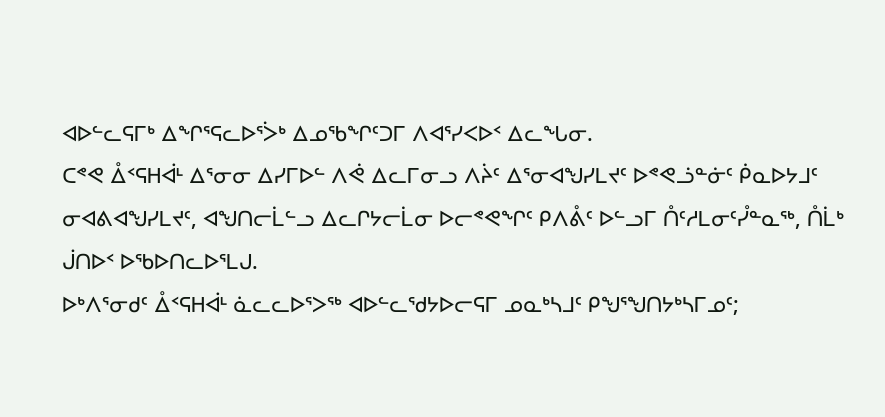ᐊᐅᓪᓚᕋᒥᒃ ᐃᖏᕐᕋᓚᐅᕐᐴᒃ ᐃᓄᖃᖏᑦᑐᒥ ᐱᐊᕐᓯᐸᐅᑉ ᐃᓚᖓᓂ.
ᑕᕝᕙ ᐂᑉᕋᕼᐋᒻ ᐃᕐᓂᓂ ᐃᓯᒥᐅᓪ ᐱᕚ ᐃᓚᒥᓂᓗ ᐱᔩᑦ ᐃᕐᓂᐊᖑᓯᒪᔪᑦ ᐅᕝᕙᓘᓐᓃᑦ ᑮᓇᐅᔭᒧᑦ ᓂᐊᕕᐊᖑᓯᒪᔪᑦ, ᐊᖑᑎᓕᒫᓪᓗ ᐃᓚᒋᔭᓕᒫᓂ ᐅᓕᕝᕙᖏᑦ ᑭᐱᕔᑦ ᐅᓪᓗᒥ ᑍᑦᓱᒪᓂᑦᓮᓐᓇᖅ, ᑍᒫᒃ ᒎᑎᐅᑉ ᐅᖃᐅᑎᓚᐅᕐᒪᒍ.
ᐅᒃᐱᕐᓂᑯᑦ ᐂᑉᕋᕼᐋᒻ ᓈᓚᓚᐅᕐᐳᖅ ᐊᐅᓪᓚᖁᔭᐅᓕᕋᒥ ᓄᓇᒃᓴᒧᑦ ᑭᖑᕐᖑᑎᔭᒃᓴᒥᓄᑦ;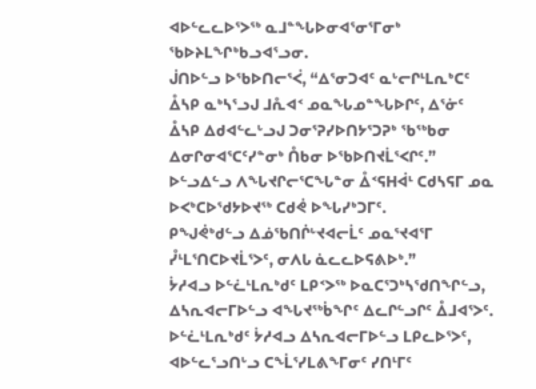ᐊᐅᓪᓚᓚᐅᕐᐳᖅ ᓇᒧᓐᖓᐅᓂᐊᕐᓂᕐᒥᓂᒃ ᖃᐅᔨᒪᖏᒃᑲᓗᐊᕐᓗᓂ.
ᒎᑎᐅᓪᓗ ᐅᖃᐅᑎᓕᕐᐹ, “ᐃᕐᓂᑐᐊᑦ ᓇᒡᓕᒋᒻᒪᕆᒃᑕᑦ ᐂᓴᑭ ᓇᒃᓴᕐᓗᒍ ᒧᕅᐊᑉ ᓄᓇᖓᓄᓐᖓᐅᒋᑦ, ᐃᕐᓃᑦ ᐂᓴᑭ ᐃᑯᐊᓪᓚᒡᓗᒍ ᑐᓂᕐᕈᓯᐅᑎᔭᕐᑐᕈᒃ ᖃᖅᑲᓂ ᐃᓂᒋᓂᐊᕐᑕᑦᓯᓐᓂᒃ ᑍᑲᓂ ᐅᖃᐅᑎᔪᒫᕐᐸᒋᑦ.”
ᐅᓪᓗᐃᓪᓗ ᐱᖓᔪᒋᓕᕐᑕᖓᓐᓂ ᐂᑉᕋᕼᐋᒻ ᑕᑯᓴᕋᒥ ᓄᓇ ᐅᐸᒃᑕᐅᖁᔭᐅᔪᖅ ᑕᑯᕚ ᐅᖓᓯᒃᑐᒥᑦ.
ᑭᖑᕚᒃᑯᓪᓗ ᐃᓅᖃᑎᒌᒡᔪᐊᓕᒫᑦ ᓄᓇᕐᔪᐊᕐᒥ ᓮᒻᒪᕐᑎᑕᐅᔪᒫᕐᐳᑦ, ᓂᐱᒐ ᓈᓚᓚᐅᕋᕕᐅᒃ.”
ᔮᓱᐊᓗ ᐅᓪᓛᒻᒪᕆᒃᑯᑦ ᒪᑭᑉᐳᖅ ᐅᓇᑕᕐᑐᒃᓴᖁᑎᖏᓪᓗ, ᐃᓴᕆᐊᓕᒥᐅᓪᓗ ᐊᖓᔪᖅᑳᖏᑦ ᐃᓚᒋᓪᓗᒋᑦ ᐂᒧᐊᕐᐳᑦ.
ᐅᓪᓛᒻᒪᕆᒃᑯᑦ ᔮᓱᐊᓗ ᐃᓴᕆᐊᓕᒥᐅᓪᓗ ᒪᑭᓚᐅᕐᐳᑦ, ᐊᐅᓪᓚᕐᓗᑎᒡᓗ ᑕᖕᒫᕐᓯᒪᕕᖕᒥᓂᑦ ᓯᑎᒻᒥᑦ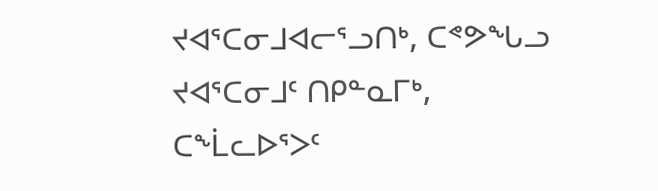ᔪᐊᕐᑕᓂᒧᐊᓕᕐᓗᑎᒃ, ᑕᕝᕗᖓᓗ ᔪᐊᕐᑕᓂᒧᑦ ᑎᑭᓐᓇᒥᒃ, ᑕᖕᒫᓚᐅᕐᐳᑦ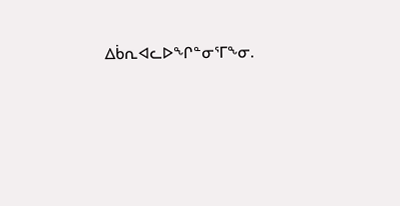ᐃᑳᕆᐊᓚᐅᖏᓐᓂᕐᒥᖕᓂ.